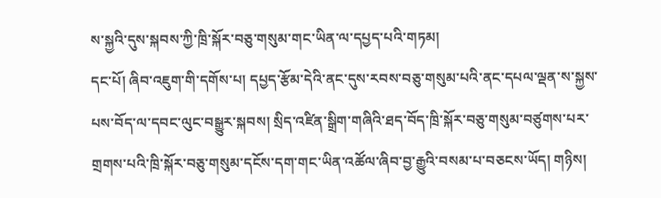ས་སྐྱའི་དུས་སྐབས་ཀྱི་ཁྲི་སྐོར་བཅུ་གསུམ་གང་ཡིན་ལ་དཔྱད་པའི་གཏམ།
དང་པོ། ཞིབ་འཇུག་གི་དགོས་པ། དཔྱད་རྩོམ་དེའི་ནང་དུས་རབས་བཅུ་གསུམ་པའི་ནང་དཔལ་ལྡན་ས་སྐྱས་པས་བོད་ལ་དབང་ལུང་བསྒྱུར་སྐབས། སྲིད་འཛིན་སྒྲིག་གཞིའི་ཐད་བོད་ཁྲི་སྐོར་བཅུ་གསུམ་བཙུགས་པར་གྲགས་པའི་ཁྲི་སྐོར་བཅུ་གསུམ་དངོས་དག་གང་ཡིན་འཚོལ་ཞིབ་བྱ་རྒྱུའི་བསམ་པ་བཅངས་ཡོད། གཉིས།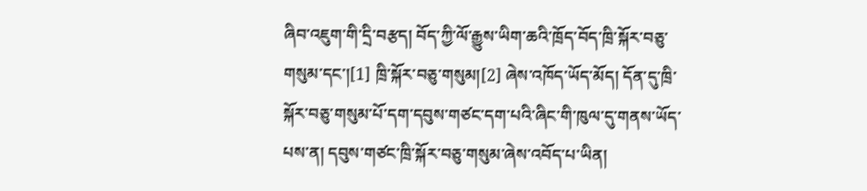ཞིབ་འཇུག་གི་དྲི་བརྩད། བོད་ཀྱི་ལོ་རྒྱུས་ཡིག་ཆའི་ཁྲོད་བོད་ཁྲི་སྐོར་བཅུ་གསུམ་དང་།[1] ཁྲི་སྐོར་བཅུ་གསུམ།[2] ཞེས་འཁོད་ཡོད་མོད། དོན་དུ་ཁྲི་སྐོར་བཅུ་གསུམ་པོ་དག་དབུས་གཙང་དག་པའི་ཞིང་གི་ཁུལ་དུ་གནས་ཡོད་པས་ན། དབུས་གཙང་ཁྲི་སྐོར་བཅུ་གསུམ་ཞེས་འབོད་པ་ཡིན།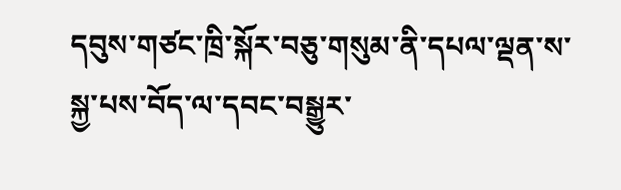དབུས་གཙང་ཁྲི་སྐོར་བཅུ་གསུམ་ནི་དཔལ་ལྡན་ས་སྐྱ་པས་བོད་ལ་དབང་བསྒྱུར་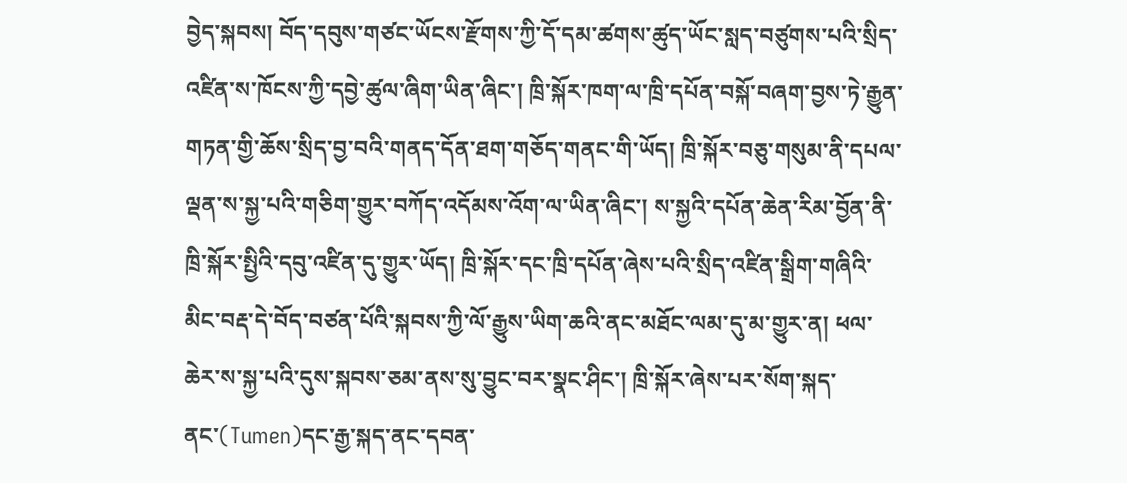བྱེད་སྐབས། བོད་དབུས་གཙང་ཡོངས་རྫོགས་ཀྱི་དོ་དམ་ཚགས་ཚུད་ཡོང་སླད་བཙུགས་པའི་སྲིད་འཛིན་ས་ཁོངས་ཀྱི་དབྱེ་ཚུལ་ཞིག་ཡིན་ཞིང་། ཁྲི་སྐོར་ཁག་ལ་ཁྲི་དཔོན་བསྐོ་བཞག་བྱས་ཏེ་རྒྱུན་གཏན་གྱི་ཆོས་སྲིད་བྱ་བའི་གནད་དོན་ཐག་གཅོད་གནང་གི་ཡོད། ཁྲི་སྐོར་བཅུ་གསུམ་ནི་དཔལ་ལྡན་ས་སྐྱ་པའི་གཅིག་གྱུར་བཀོད་འདོམས་འོག་ལ་ཡིན་ཞིང་། ས་སྐྱའི་དཔོན་ཆེན་རིམ་བྱོན་ནི་ཁྲི་སྐོར་སྤྱིའི་དབུ་འཛིན་དུ་གྱུར་ཡོད། ཁྲི་སྐོར་དང་ཁྲི་དཔོན་ཞེས་པའི་སྲིད་འཛིན་སྒྲིག་གཞིའི་མིང་བརྡ་དེ་བོད་བཙན་པོའི་སྐབས་ཀྱི་ལོ་རྒྱུས་ཡིག་ཆའི་ནང་མཐོང་ལམ་དུ་མ་གྱུར་ན། ཕལ་ཆེར་ས་སྐྱ་པའི་དུས་སྐབས་ཅམ་ནས་སུ་བྱུང་བར་སྣང་ཤིང་། ཁྲི་སྐོར་ཞེས་པར་སོག་སྐད་ནང་(Tumen)དང་རྒྱ་སྐད་ནང་དབན་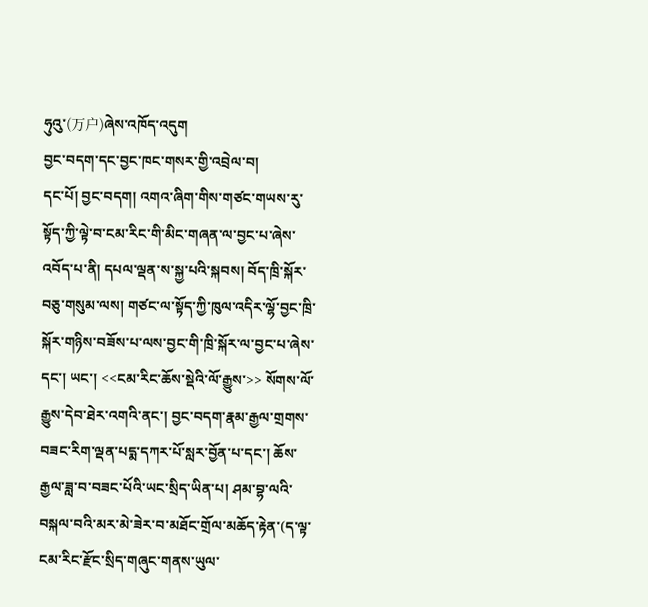ཧུའུ་(万户)ཞེས་འཁོད་འདུག
བྱང་བདག་དང་བྱང་ཁང་གསར་གྱི་འབྲེལ་བ།
དང་པོ། བྱང་བདག། འགའ་ཞིག་གིས་གཙང་གཡས་རུ་སྟོད་ཀྱི་ལྟེ་བ་ངམ་རིང་གི་མིང་གཞན་ལ་བྱང་པ་ཞེས་འབོད་པ་ནི། དཔལ་ལྡན་ས་སྐྱ་པའི་སྐབས། བོད་ཁྲི་སྐོར་བཅུ་གསུམ་ལས། གཙང་ལ་སྟོད་ཀྱི་ཁུལ་འདིར་ལྷོ་བྱང་ཁྲི་སྐོར་གཉིས་བཟོས་པ་ལས་བྱང་གི་ཁྲི་སྐོར་ལ་བྱང་པ་ཞེས་དང་། ཡང་། <<ངམ་རིང་ཆོས་སྡེའི་ལོ་རྒྱུས་>> སོགས་ལོ་རྒྱུས་དེབ་ཐེར་འགའི་ནང་། བྱང་བདག་རྣམ་རྒྱལ་གྲགས་བཟང་རིག་ལྡན་པདྨ་དཀར་པོ་སླར་བྱོན་པ་དང་། ཆོས་རྒྱལ་ཟླ་བ་བཟང་པོའི་ཡང་སྲིད་ཡིན་པ། ཤམ་བྷ་ལའི་བསྐལ་བའི་མར་མེ་ཟེར་བ་མཐོང་གྲོལ་མཆོད་རྟེན་(ད་ལྟ་ངམ་རིང་རྫོང་སྲིད་གཞུང་གནས་ཡུལ་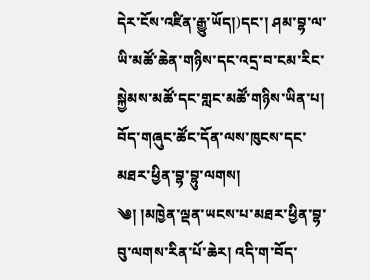དེར་ངོས་འཛིན་རྒྱུ་ཡོད།)དང་། ཤམ་བྷ་ལ་ཡི་མཚོ་ཆེན་གཉིས་དང་འདྲ་བ་ངམ་རིང་སྐྱེམས་མཚོ་དང་གླང་མཚོ་གཉིས་ཡིན་པ།
བོད་གཞུང་ཚོང་དོན་ལས་ཁུངས་དང་མཐར་ཕྱིན་བྷ་བྷུ་ལགས།
༄། །མཁྱེན་ལྡན་ཡངས་པ་མཐར་ཕྱིན་བྷ་བུ་ལགས་རིན་པོ་ཆེར། འདི་ག་བོད་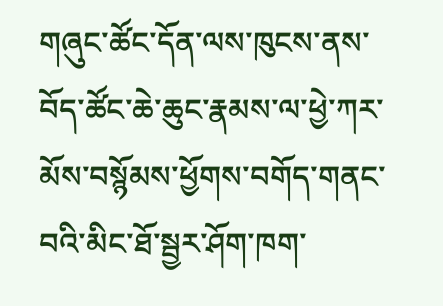གཞུང་ཚོང་དོན་ལས་ཁུངས་ནས་བོད་ཚོང་ཆེ་ཆུང་རྣམས་ལ་ཕྱེ་ཀར་མོས་བསྙོམས་ཕྱོགས་བགོད་གནང་བའི་མིང་ཐོ་སྦྱར་ཤོག་ཁག་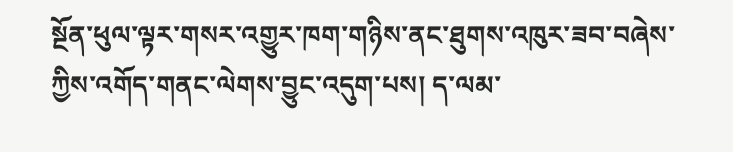སྔོན་ཕུལ་ལྟར་གསར་འགྱུར་ཁག་གཉིས་ནང་ཐུགས་འཁུར་ཟབ་བཞེས་ཀྱིས་འགོད་གནང་ལེགས་བྱུང་འདུག་པས། ད་ལམ་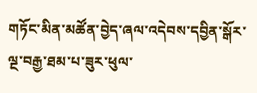གཏོང་མིན་མཚོན་བྱེད་ཞལ་འདེབས་དབྱིན་སྒོར་ལྔ་བརྒྱ་ཐམ་པ་ཟུར་ཕུལ་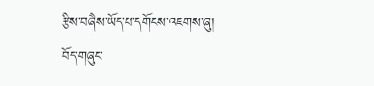རྩིས་བཞཻས་ཡོད་པ་དགོངས་འཇགས་ཞུ། བོད་གཞུང་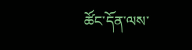ཚོང་དོན་ལས་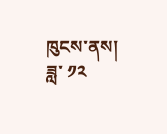ཁུངས་ནས། ཟླ་ ༡༢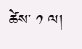ཚེས་ ༡ ལ།